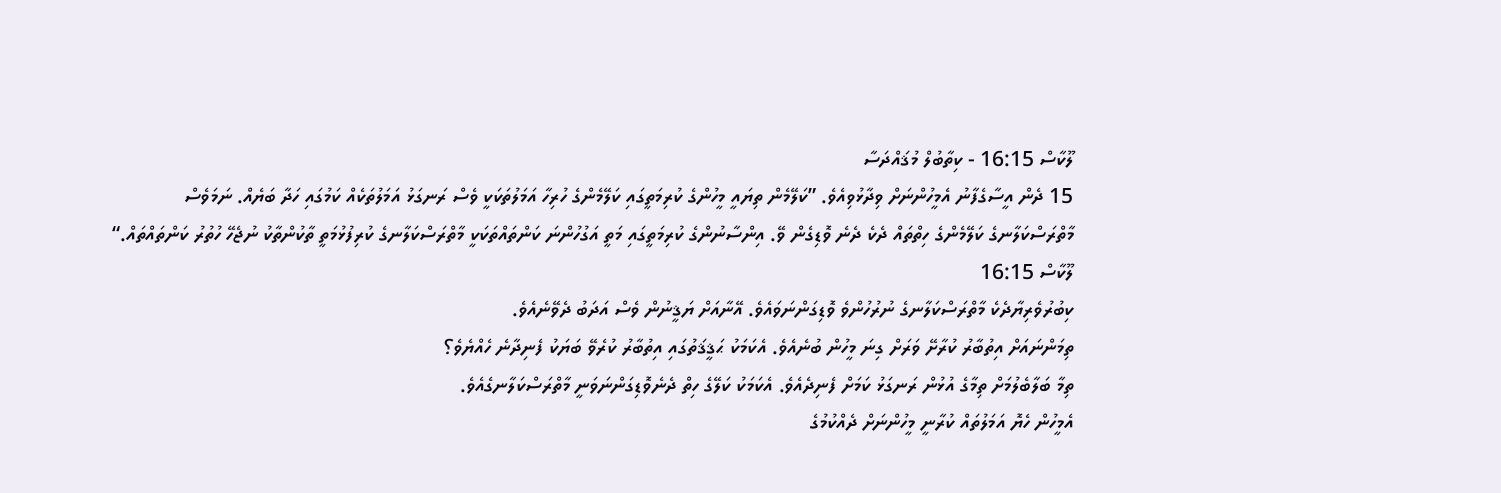ލޫކާސް 16:15 - ކިތާބުލް މުޤައްދަސާ
15 ދެން އީސާގެފާނު އެމީހުންނަށް ވިދާޅުވިއެވެ. ”ކަލޭމެން ތިޔައީ މީހުންގެ ކުރިމަތީގައި ކަލޭމެންގެ ހުރިހާ އަމަލުތަކަކީ ވެސް ރަނގަޅު އަމަލުތަކެއް ކަމުގައި ހަދާ ބަޔެއް. ނަމަވެސް މާތްރަސްކަލާނގެ ކަލޭމެންގެ ހިތްތައް ދެކެ ދެނެ ވޮޑިގެން ވޭ. އިންސާނުންގެ ކުރިމަތީގައި މަތީ އަގުހުންނަ ކަންތައްތަކަކީ މާތްރަސްކަލާނގެ ކުރިފުޅުމަތީ ތާކުންތާކު ނުޖެހޭ ހުތުރު ކަންތައްތައް.“
ލޫކާސް 16:15
ކިބުރުވެރިޔާދެކެ މާތްރަސްކަލާނގެ ނުރުހުންވެ ވޮޑިގަންނަވައެވެ. އޭނާއަށް ޔަޤީނުން ވެސް އަދަބު ދެވޭނެއެވެ.
ތިމަންނައަށް އިތުބާރު ކުރާށޭ ވަރަށް ގިނަ މީހުން ބުނެއެވެ. އެކަމަކު ޙަޤީޤަތުގައި އިތުބާރު ކުރެވޭ ބަޔަކު ފެނިދާނެ ހެއްޔެވެ؟
ތިމާ ބަލާބެލުމަށް ތިމާގެ އުޅުން ރަނގަޅު ކަމަށް ފެނިދެއެވެ. އެކަމަކު ކަލޭގެ ހިތް ދެނެވޮޑިގަންނަވަނީ މާތްރަސްކަލާނގެއެވެ.
އެމީހުން ހެޔޮ އަމަލުތައް ކުރާނީ މީހުންނަށް ދެއްކުމުގެ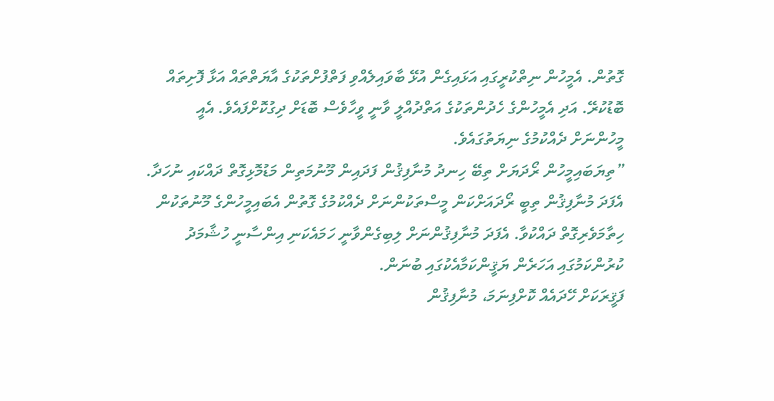ގޮތުން. އެމީހުން ނިތްކުރީގައި އަޅައިގެން އުޅޭ ބާވައިލެއްވި ފަތްފުށްތަކުގެ އާޔަތްތައް އަޅާ ފޮށިތައް ބޮޑުކުރޭ. އަދި އެމީހުންގެ ހެދުންތަކުގެ އަތްދުއްލީ ވާނީ ވީހާވެސް ބޮޑަށް ދިގުކޮށްފައެވެ. އެއީ މީހުންނަށް ދެއްކުމުގެ ނިޔަތުގައެވެ.
”ތިޔަބައިމީހުން ރޯދަޔަށް ތިބޭ ހިނދު މުނާފިޤުން ފަދައިން މޫނުމަތިން މަޑުމޮޅިގޮތް ދައްކައި ނުހަދާ. އެފަދަ މުނާފިޤުން ތިބީ ރޯދައަށްކަން މީސްތަކުންނަށް ދެއްކުމުގެ ގޮތުން އެބައިމީހުންގެ މޫނުތަކުން ހިތާމަވެރިގޮތް ދައްކުވާ. އެފަދަ މުނާފިޤުންނަށް ލިބިގެންވާނީ ހަމައެކަނި އިންސާނީ ހުޝާމަދު ކުރުންކަމުގައި އަހަރެން ޔަޤީންކަމާއެކުގައި ބުނަން.
ފަޤީރަކަށް ހޭދައެއް ކޮށްފިނަމަ، މުނާފިޤުން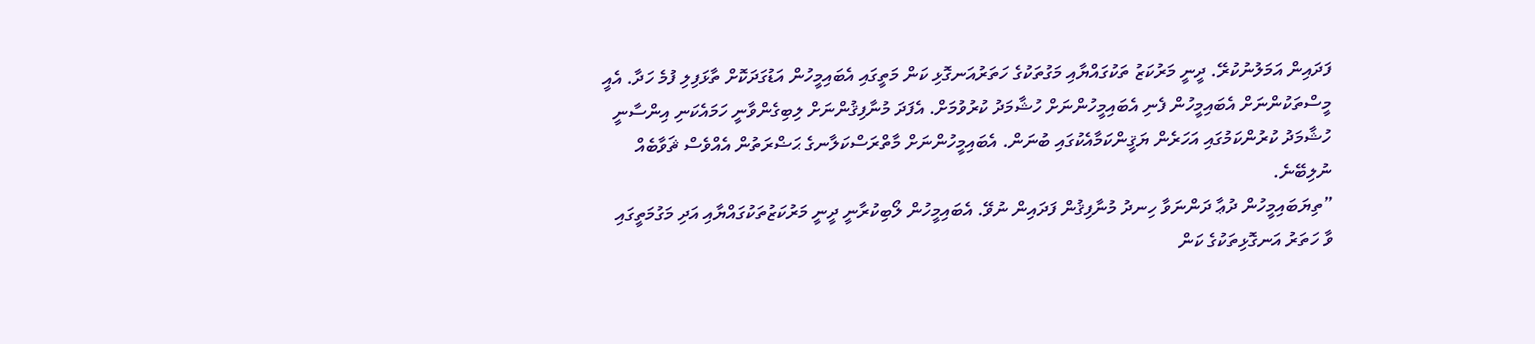ފަދައިން އަމަލުނުކުރޭ. ދީނީ މަރުކަޒު ތަކުގައްޔާއި މަގުތަކުގެ ހަތަރުއަނގޮޅި ކަން މަތީގައި އެބައިމީހުން އަޑުގަދަކޮށް ތާޅަފިލި ފުމެ ހަދާ. އެއީ މީސްތަކުންނަށް އެބައިމީހުން ފެނި އެބައިމީހުންނަށް ހުޝާމަދު ކުރުވުމަށް. އެފަދަ މުނާފިޤުންނަށް ލިބިގެންވާނީ ހަމައެކަނި އިންސާނީ ހުޝާމަދު ކުރުންކަމުގައި އަހަރެން ޔަޤީންކަމާއެކުގައި ބުނަން. އެބައިމީހުންނަށް މާތްރަސްކަލާނގެ ޙަޟްރަތުން އެއްވެސް ޘަވާބެއް ނުލިބޭނެ.
”ތިޔަބައިމީހުން ދުޢާ ދަންނަވާ ހިނދު މުނާފިޤުން ފަދައިން ނުވޭ. އެބައިމީހުން ލޯބިކުރާނީ ދީނީ މަރުކަޒުތަކުގައްޔާއި އަދި މަގުމަތީގައި ވާ ހަތަރު އަނގޮޅިތަކުގެ ކަން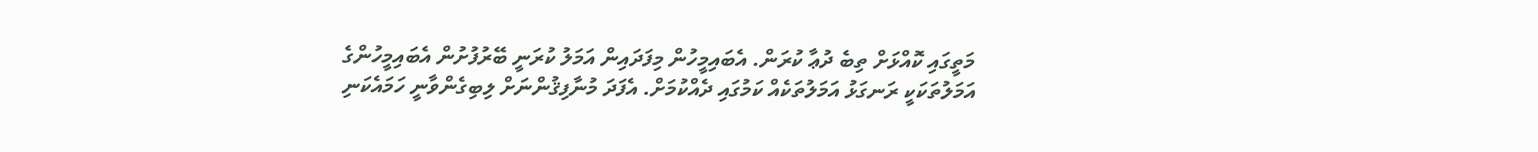މަތީގައި ކޮއްޅަށް ތިބެ ދުޢާ ކުރަން. އެބައިމީހުން މިފަދައިން އަމަލު ކުރަނީ ބޭރުފުށުން އެބައިމީހުންގެ އަމަލުތަކަކީ ރަނގަޅު އަމަލުތަކެއް ކަމުގައި ދެއްކުމަށް. އެފަދަ މުނާފިޤުންނަށް ލިބިގެންވާނީ ހަމައެކަނި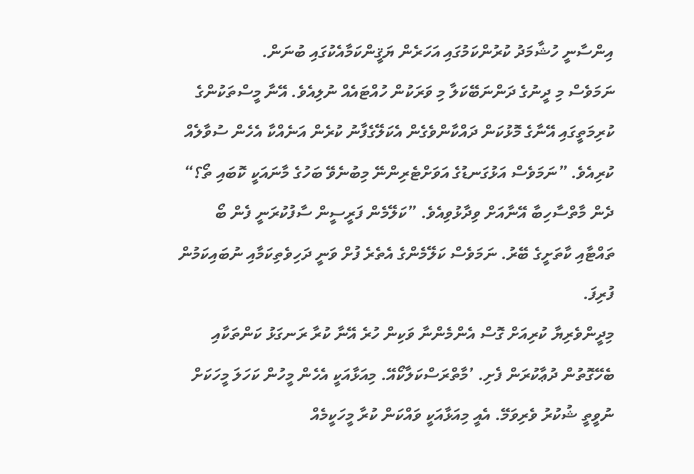އިންސާނީ ހުޝާމަދު ކުރުންކަމުގައި އަހަރެން ޔަޤީންކަމާއެކުގައި ބުނަން.
ނަމަވެސް މި ދީނުގެ ދަންނަބޭކަލާ މި ވަރަކުން ހުއްޓައެއް ނުލިއެވެ. އޭނާ މީސްތަކުންގެ ކުރިމަތީގައި އޭނާގެ މޮޅުކަން ދައްކާންވެގެން އެކަލޭގެފާނު ކުރެން އަނެއްކާ އެހެން ސުވާލެއް ކުރިއެވެ. ”ނަމަވެސް އަޅުގަނޑުގެ އަވަށްޓެރިންނޭ މިބުނެވޭ ބަހުގެ މާނައަކީ ކޮބައި ތޯ؟“
ދެން މާތްސާހިބާ އޭނާއަށް ވިދާޅުވިއެވެ. ”ކަލޭމެން ފަރީސީން ސާފުކުރަނީ ފެން ބޯ ތައްޓާއި ކާތަށީގެ ބޭރު. ނަމަވެސް ކަލޭމެންގެ އެތެރެ ފުށް ވަނީ ދަހިވެތިކަމާއި ނުބައިކަމުން ފުރިފަ.
މިދީންވެރިޔާ ކުރިއަށް ގޮސް އެންމެންނާ ވަކިން ހުރެ އޭނާ ކުރާ ރަނގަޅު ކަންތަކާއި ބެހޭގޮތުން ދުޢާކުރަން ފެށި. ’މާތްރަސްކަލާކޯއޭ. މިއަޅާއަކީ އެހެން މީހުން ކަހަލަ މީހަކަށް ނުވީތީ ޝުކުރު ވެރިވަމޭ. އެއީ މިއަޅާއަކީ ވައްކަން ކުރާ މީހަކީމެއް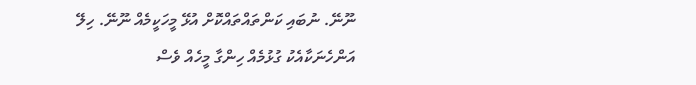ނޫނޭ. ނުބައި ކަންތައްތައްކޮށް އުޅޭ މީހަކީމެއް ނޫނޭ. ހިލޭ އަންހެނަކާއެކު ގުޅުމެއް ހިންގާ މީހެއް ވެސް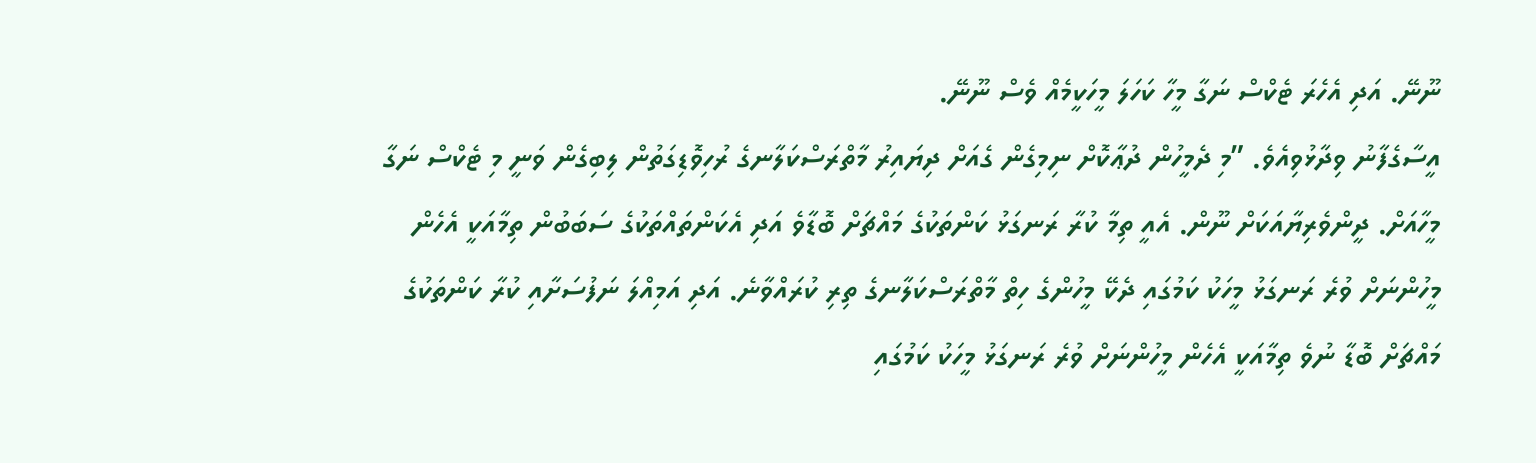ނޫނޭ. އަދި އެހެރަ ޓެކްސް ނަގާ މީހާ ކަހަލަ މީހަކީމެއް ވެސް ނޫނޭ.
އީސާގެފާނު ވިދާޅުވިއެވެ. ”މި ދެމީހުން ދުޢާކޮށް ނިމިގެން ގެއަށް ދިޔައިރު މާތްރަސްކަލާނގެ ރުހިވޮޑިގަތުން ލިބިގެން ވަނީ މި ޓެކްސް ނަގާ މީހާއަށް. ދީންވެރިޔާއަކަށް ނޫން. އެއީ ތިމާ ކުރާ ރަނގަޅު ކަންތަކުގެ މައްޗަށް ބޮޑާވެ އަދި އެކަންތައްތަކުގެ ސަބަބުން ތިމާއަކީ އެހެން މީހުންނަށް ވުރެ ރަނގަޅު މީހަކު ކަމުގައި ދެކޭ މީހުންގެ ހިތް މާތްރަސްކަލާނގެ ތިރި ކުރައްވާނެ. އަދި އަމިއްލަ ނަފުސަށާއި ކުރާ ކަންތަކުގެ މައްޗަށް ބޮޑާ ނުވެ ތިމާއަކީ އެހެން މީހުންނަށް ވުރެ ރަނގަޅު މީހަކު ކަމުގައި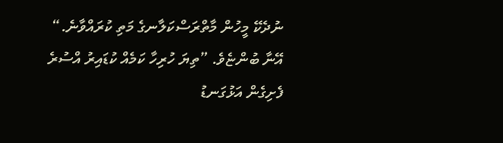ނުދެކޭ މީހުން މާތްރަސްކަލާނގެ މަތި ކުރައްވާނެ.“
އޭނާ ބުންޏެވެ. ”ތިޔަ ހުރިހާ ކަމެއް ކުޑައިރު އްސުރެ ފެށިގެން އަޅުގަނޑު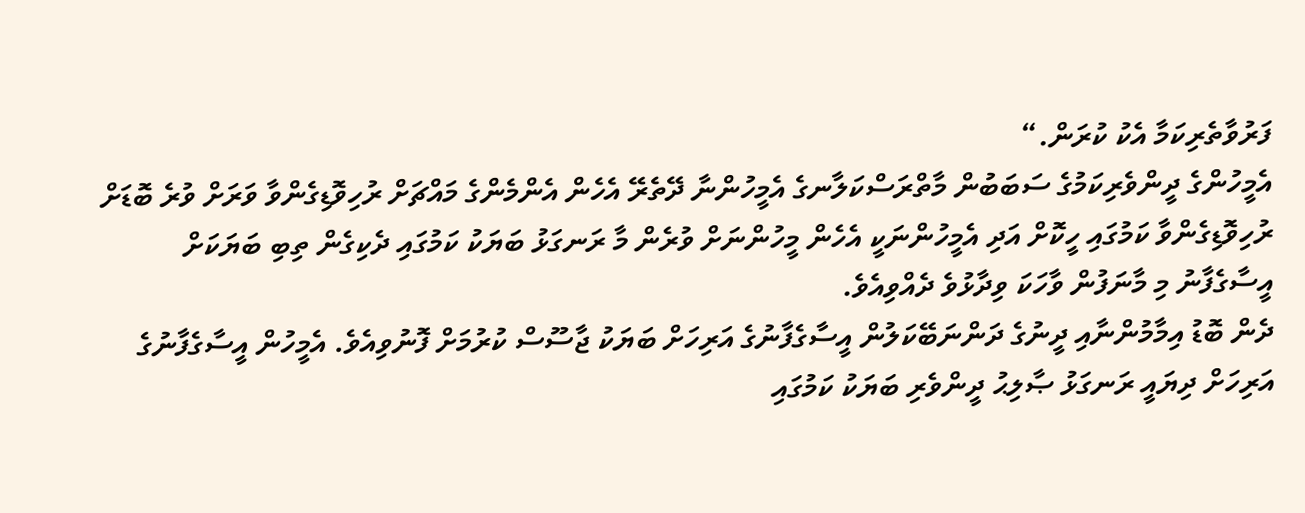ފަރުވާތެރިކަމާ އެކު ކުރަން.“
އެމީހުންގެ ދީންވެރިކަމުގެ ސަބަބުން މާތްރަސްކަލާނގެ އެމީހުންނާ ދޭތެރޭ އެހެން އެންމެންގެ މައްޗަށް ރުހިވޮޑިގެންވާ ވަރަށް ވުރެ ބޮޑަށް ރުހިވޮޑިގެންވާ ކަމުގައި ހީކޮށް އަދި އެމީހުންނަކީ އެހެން މީހުންނަށް ވުރެން މާ ރަނގަޅު ބަޔަކު ކަމުގައި ދެކިގެން ތިބި ބަޔަކަށް އީސާގެފާނު މި މާނަފުން ވާހަކަ ވިދާޅުވެ ދެއްވިއެވެ.
ދެން ބޮޑު އިމާމުންނާއި ދީނުގެ ދަންނަބޭކަލުން އީސާގެފާނުގެ އަރިހަށް ބަޔަކު ޖާސޫސް ކުރުމަށް ފޮނުވިއެވެ. އެމީހުން އީސާގެފާނުގެ އަރިހަށް ދިޔައީ ރަނގަޅު ޞާލިޙު ދީންވެރި ބަޔަކު ކަމުގައި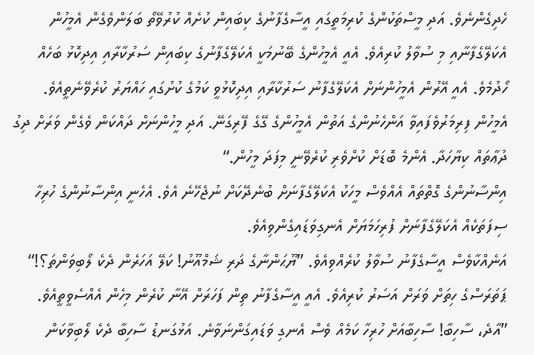ހެދިގެންނެވެ. އަދި މީސްތަކުންގެ ކުރިމަތީގައި އީސާގެފާނުގެ ކިބައިން ކުށެއް ކުރުވޭތޯ ބަލަންވެގެން އެމީހުން އެކަލޭގެފާނާއި މި ސުވާލު ކުރިއެވެ. އެއީ އެމީހުންގެ ބޭނުމަކީ އެކަލޭގެފާނުގެ ކިބައިން ސަރުކާރާއި އިދިކޮޅު ބަހެއް ހޯދުމެވެ. އެއީ އޭރުން އެމީހުންނަށް އެކަލޭގެފާނު ސަރުކާރާއި އިދިކޮޅުވީ ކަމުގެ ކުށުގައި ހައްޔަރު ކުރެވޭނެތީއެވެ.
އެމީހުން ފިރިމަރުވެފައިވާ އަންހެނުންގެ އަތުން އެމީހުންގެ ގޭގެ ފޭރިގަނޭ. އަދި މީހުންނަށް ދައްކަން ވެގެން ވަރަށް ދިގު ދުޢާތައް ކިޔާހަދާ. އެންމެ ބޮޑަށް ކުށްވެރި ކުރެވޭނީ މިފަދަ މީހުން.“
އިންސާނުންގެ ގޮތްތައް އެއްވެސް މީހަކު އެކަލޭގެފާނަށް ބުނެދޭކަށް ނުޖެހޭނެ އެވެ. އެހެނީ އިންސާނުންގެ ހުރިހާ ސިފަތަކެއް އެކަލޭގެފާނަށް ފުރިހަމަޔަށް އެނގިވަޑައިގެންވިއެވެ.
އަނެއްކާވެސް އީސާގެފާނު ސުވާލު ކުރެއްވިއެވެ. ”ޔޫޙަންނާގެ ދަރި ޝަމްއޫނު! ކަލޭ އަހަރެން ދެކެ ލޯބިވަންތަ؟!“ ޕަތަރަސްގެ ހިތަށް ވަރަށް އަސަރު ކުރިއެވެ. އެއީ އީސާގެފާނު ތިން ފަހަރަށް އޭނާ ކުރެން މިހެން އެއްސެވީތީއެވެ. ”އާދެ، ސާހިބާ! ސާހިބާއަށް ހުރިހާ ކަމެއް ވެސް އެނގި ވަޑައިގަންނަވާނެ. އަޅުގަނޑު ސާހިބާ ދެކެ ލޯބިވާކަން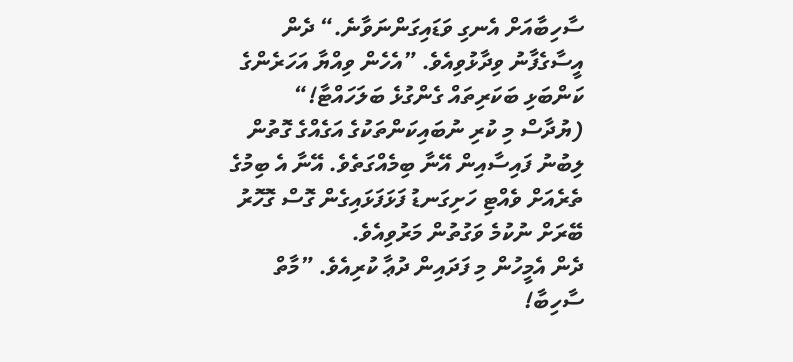ސާހިބާއަށް އެނގި ވަޑައިގަންނަވާނެ.“ ދެން އީސާގެފާނު ވިދާޅުވިއެވެ. ”އެހެން ވިއްޔާ އަހަރެންގެ ކަންބަޅި ބަކަރިތައް ގެންގުޅެ ބަލަހައްޓާ!“
(ޔުދާސް މި ކުރި ނުބައިކަންތަކުގެ އަގެއްގެ ގޮތުން ލިބުނު ފައިސާއިން އޭނާ ބިމެއްގަތެވެ. އޭނާ އެ ބިމުގެ ތެރެއަށް ވެއްޓި ހަށިގަނޑު ފަޅަފަޅައިގެން ގޮސް ގޮހޮރު ބޭރަށް ނުކުމެ ވަގުތުން މަރުވިއެވެ.
ދެން އެމީހުން މި ފަދައިން ދުޢާ ކުރިއެވެ. ”މާތް ސާހިބާ!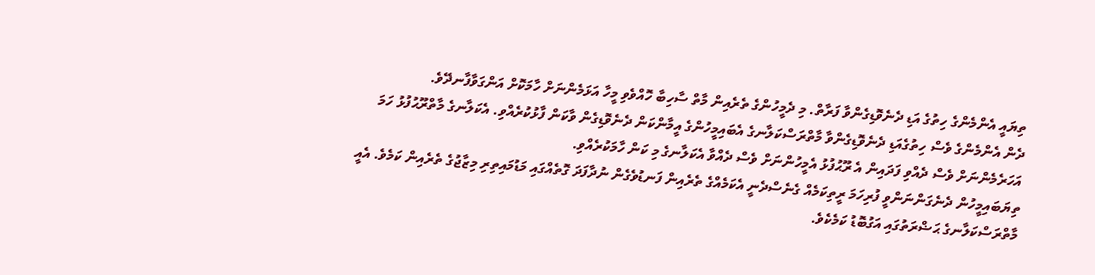ތިޔައީ އެންމެންގެ ހިތުގެ އަޑި ދެނެވޮޑިގެންވާ ފަރާތް. މި ދެމީހުންގެ ތެރެއިން މާތް ސާހިބާ ހޮއްވެވި މީހާ އަޅަމެންނަށް ހާމަކޮށް އަންގަވާފާނދޭވެ.
ދެން އެންމެންގެ ވެސް ހިތުގެއަޑި ދެނެވޮޑިގެންވާ މާތްރަސްކަލާނގެ އެބައިމީހުންގެ އީމާންކަން ދެނެވޮޑިގެން ވާކަން ފާޅުކުރެއްވި. އެކަލާނގެ މާތްރޫޙުފުޅު ހަމަ އަހަރެމެންނަށް ވެސް ދެއްވި ފަދައިން އެ ރޫޙުފުޅު އެމީހުންނަށް ވެސް ދެއްވާ އެކަލާނގެ މި ކަން ހާމަކުރެއްވި.
ތިޔަބައިމީހުން ދެނެގަންނަންވީ ފުރިހަމަ ރީތިކަމެއް ގެނެސްދެނީ އެކަމެއްގެ ތެރެއިން ފަނޑުވެގެން ނުދާފަދަ ގޮތެއްގައި މަޑުމައިތިރި މިޒާޖުގެ ތެރެއިން ކަމެވެ. އެއީ މާތްރަސްކަލާނގެ ޙަޟްރަތުގައި އަގުބޮޑު ކަމެކެވެ.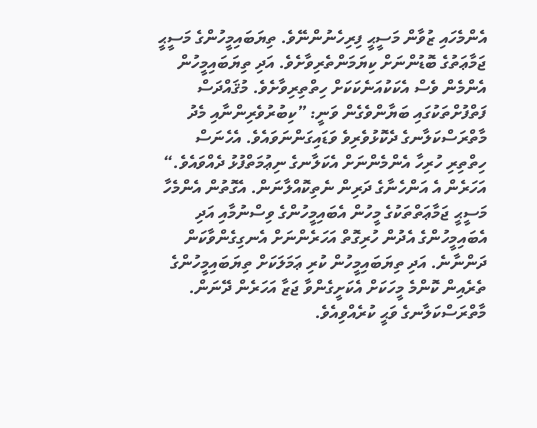އެންމެހައި ޒުވާން މަސީޙީ ފިރިހެނުންނޭވެ. ތިޔަބައިމީހުންގެ މަސީޙީ ޖަމާޢަތުގެ ބޮޑުންނަށް ކިޔަމަންތެރިވާށެވެ. އަދި ތިޔަބައިމީހުން އެންމެން ވެސް އެކަކުއަނެކަކަށް ހިތްތިރިވާށެވެ. މުޤައްދަސް ފަތްފުށްތަކުގައި ބަޔާންވެގެން ވަނީ: ”ކިބުރުވެރިންނާއި މެދު މާތްރަސްކަލާނގެ ދެކޮޅުވެރިވެ ވަޑައިގަންނަވައެވެ. އެހެނަސް ހިތްތިރި ހުރިހާ އެންމެންނަށް އެކަލާނގެ ނިޢުމަތްފުޅު ދެއްވައެވެ.“
އަހަރެން އެ އަންހެނާގެ ދަރިން ނެތިކޮއްލާނަން. އެގޮތުން އެންމެހާ މަސީޙީ ޖަމާޢަތްތަކުގެ މީހުން އެބައިމީހުންގެ ވިސްނުމާއި އަދި އެބައިމީހުންގެ އެދުން ހުރިގޮތް އަހަރެންނަށް އެނގިގެންވާކަން ދަންނާނެ. އަދި ތިޔަބައިމީހުން ކުރި ޢަމަލަކަށް ތިޔަބައިމީހުންގެ ތެރެއިން ކޮންމެ މީހަކަށް އެކަށީގެންވާ ޖަޒާ އަހަރެން ދޭނަން.
މާތްރަސްކަލާނގެ ވަޙީ ކުރެއްވިއެވެ.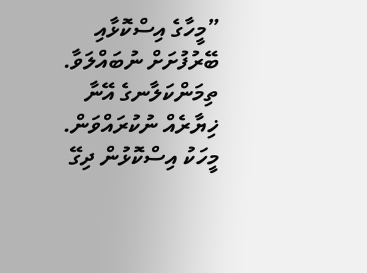”މީހާގެ އިސްކޮޅާއި ބޭރުފުށަށް ނުބައްލަވާ. ތިމަންކަލާނގެ އޭނާ ޚިޔާރެއް ނުކުރައްވަން. މީހަކު އިސްކޮޅުން ދިގޭ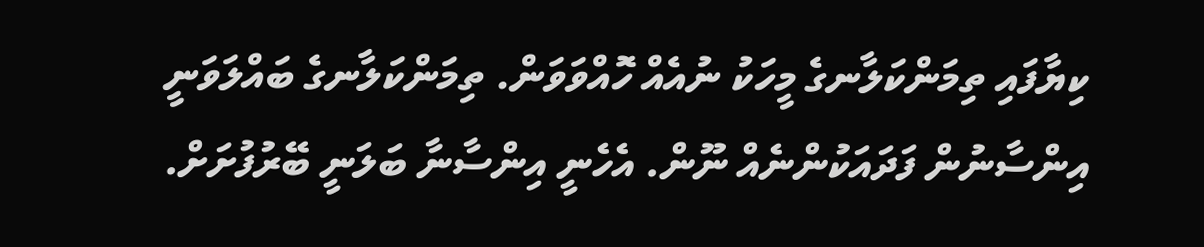ކިޔާފައި ތިމަންކަލާނގެ މީހަކު ނުއެއް ހޮއްވަވަން. ތިމަންކަލާނގެ ބައްލަވަނީ އިންސާނުން ފަދައަކުންނެއް ނޫން. އެހެނީ އިންސާނާ ބަލަނީ ބޭރުފުށަށް.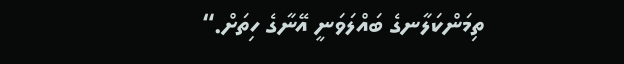ތިމަންކަލާނގެ ބައްލަވަނީ އޭނާގެ ހިތަށް.“